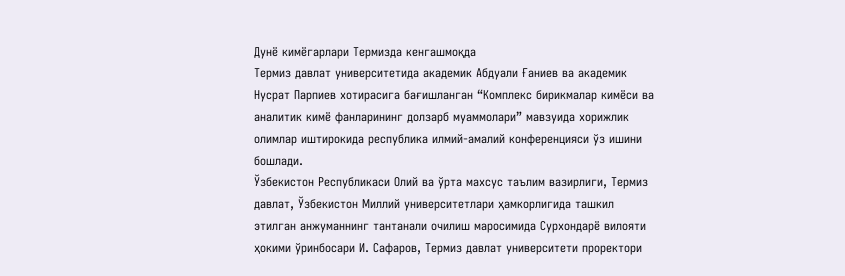Дунё кимёгарлари Термизда кенгашмоқда
Термиз давлат университетида академик Абдуали Ғаниев ва академик Нусрат Парпиев хотирасига бағишланган “Комплекс бирикмалар кимёси ва аналитик кимё фанларининг долзарб муаммолари” мавзуида хорижлик олимлар иштирокида республика илмий-амалий конференцияси ўз ишини бошлади.
Ўзбекистон Республикаси Олий ва ўрта махсус таълим вазирлиги, Термиз давлат, Ўзбекистон Миллий университетлари ҳамкорлигида ташкил этилган анжуманнинг тантанали очилиш маросимида Сурхондарё вилояти ҳокими ўринбосари И. Сафаров, Термиз давлат университети проректори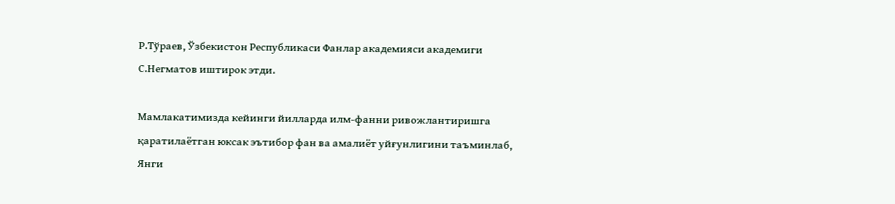Р.Тўраев, Ўзбекистон Республикаси Фанлар академияси академиги С.Негматов иштирок этди.

Мамлакатимизда кейинги йилларда илм-фанни ривожлантиришга қаратилаётган юксак эътибор фан ва амалиёт уйғунлигини таъминлаб, Янги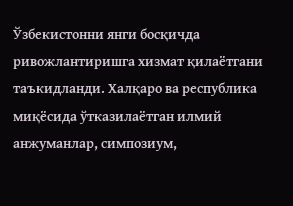Ўзбекистонни янги босқичда ривожлантиришга хизмат қилаётгани таъкидланди. Халқаро ва республика миқёсида ўтказилаётган илмий анжуманлар, симпозиум,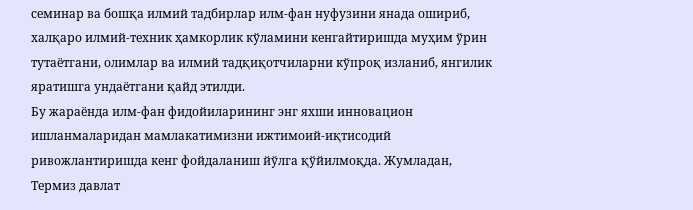семинар ва бошқа илмий тадбирлар илм-фан нуфузини янада ошириб, халқаро илмий-техник ҳамкорлик кўламини кенгайтиришда муҳим ўрин тутаётгани, олимлар ва илмий тадқиқотчиларни кўпроқ изланиб, янгилик яратишга ундаётгани қайд этилди.
Бу жараёнда илм-фан фидойиларининг энг яхши инновацион ишланмаларидан мамлакатимизни ижтимоий-иқтисодий ривожлантиришда кенг фойдаланиш йўлга қўйилмоқда. Жумладан, Термиз давлат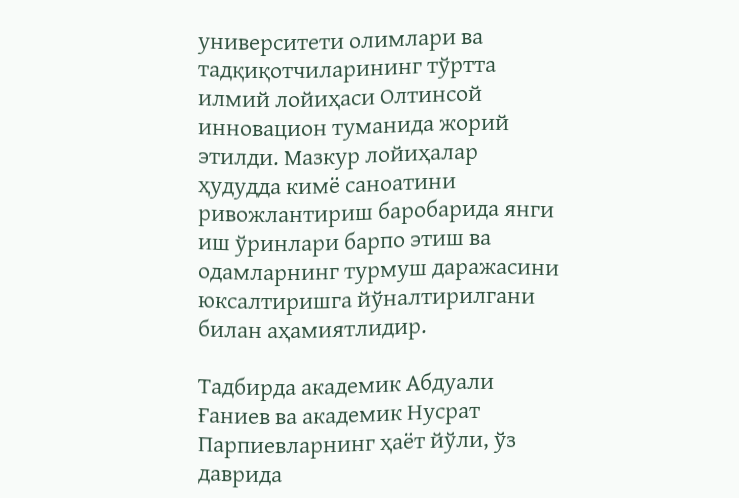университети олимлари ва тадқиқотчиларининг тўртта илмий лойиҳаси Олтинсой инновацион туманида жорий этилди. Мазкур лойиҳалар ҳудудда кимё саноатини ривожлантириш баробарида янги иш ўринлари барпо этиш ва одамларнинг турмуш даражасини юксалтиришга йўналтирилгани билан аҳамиятлидир.

Тадбирда академик Абдуали Ғаниев ва академик Нусрат Парпиевларнинг ҳаёт йўли, ўз даврида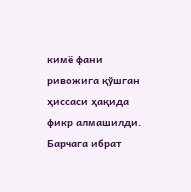кимё фани ривожига қўшган ҳиссаси ҳақида фикр алмашилди. Барчага ибрат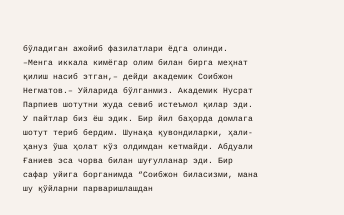бўладиган ажойиб фазилатлари ёдга олинди.
–Менга иккала кимёгар олим билан бирга меҳнат қилиш насиб этган,– дейди академик Соибжон Негматов.– Уйларида бўлганмиз. Академик Нусрат Парпиев шотутни жуда севиб истеъмол қилар эди. У пайтлар биз ёш эдик. Бир йил баҳорда домлага шотут териб бердим. Шунақа қувондиларки, ҳали-ҳануз ўша ҳолат кўз олдимдан кетмайди. Абдуали Ғаниев эса чорва билан шуғулланар эди. Бир сафар уйига борганимда “Соибжон биласизми, мана шу қўйларни парваришлашдан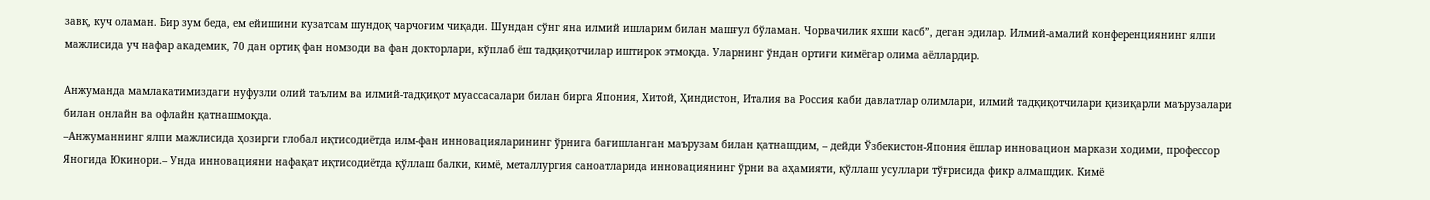завқ, куч оламан. Бир зум беда, ем ейишини кузатсам шундоқ чарчоғим чиқади. Шундан сўнг яна илмий ишларим билан машғул бўламан. Чорвачилик яхши касб”, деган эдилар. Илмий-амалий конференциянинг ялпи мажлисида уч нафар академик, 70 дан ортиқ фан номзоди ва фан докторлари, кўплаб ёш тадқиқотчилар иштирок этмоқда. Уларнинг ўндан ортиғи кимёгар олима аёллардир.

Анжуманда мамлакатимиздаги нуфузли олий таълим ва илмий-тадқиқот муассасалари билан бирга Япония, Хитой, Ҳиндистон, Италия ва Россия каби давлатлар олимлари, илмий тадқиқотчилари қизиқарли маърузалари билан онлайн ва офлайн қатнашмоқда.
–Анжуманнинг ялпи мажлисида ҳозирги глобал иқтисодиётда илм-фан инновацияларининг ўрнига бағишланган маърузам билан қатнашдим, – дейди Ўзбекистон-Япония ёшлар инновацион маркази ходими, профессор Яногида Юкинори.– Унда инновацияни нафақат иқтисодиётда қўллаш балки, кимё, металлургия саноатларида инновациянинг ўрни ва аҳамияти, қўллаш усуллари тўғрисида фикр алмашдик. Кимё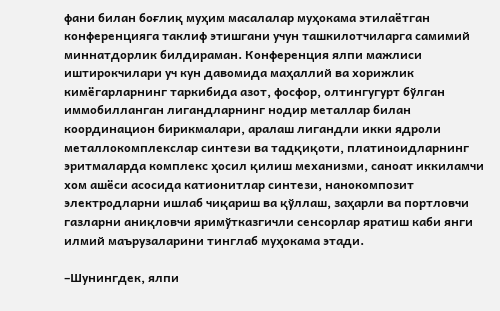фани билан боғлиқ муҳим масалалар муҳокама этилаётган конференцияга таклиф этишгани учун ташкилотчиларга самимий миннатдорлик билдираман. Конференция ялпи мажлиси иштирокчилари уч кун давомида маҳаллий ва хорижлик кимёгарларнинг таркибида азот, фосфор, олтингугурт бўлган иммобилланган лигандларнинг нодир металлар билан координацион бирикмалари, аралаш лигандли икки ядроли металлокомплекслар синтези ва тадқиқоти, платиноидларнинг эритмаларда комплекс ҳосил қилиш механизми, саноат иккиламчи хом ашёси асосида катионитлар синтези, нанокомпозит электродларни ишлаб чиқариш ва қўллаш, заҳарли ва портловчи газларни аниқловчи яримўтказгичли сенсорлар яратиш каби янги илмий маърузаларини тинглаб муҳокама этади.

–Шунингдек, ялпи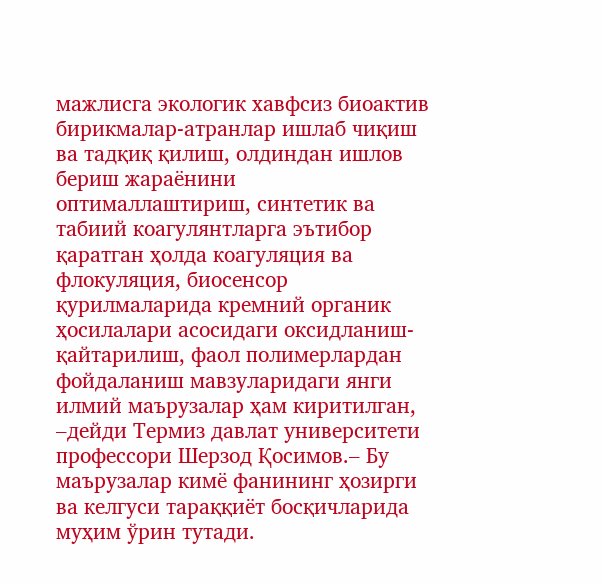мажлисга экологик хавфсиз биоактив бирикмалар-атранлар ишлаб чиқиш ва тадқиқ қилиш, олдиндан ишлов бериш жараёнини оптималлаштириш, синтетик ва табиий коагулянтларга эътибор қаратган ҳолда коагуляция ва флокуляция, биосенсор қурилмаларида кремний органик ҳосилалари асосидаги оксидланиш-қайтарилиш, фаол полимерлардан фойдаланиш мавзуларидаги янги илмий маърузалар ҳам киритилган, –дейди Термиз давлат университети профессори Шерзод Қосимов.– Бу маърузалар кимё фанининг ҳозирги ва келгуси тараққиёт босқичларида муҳим ўрин тутади.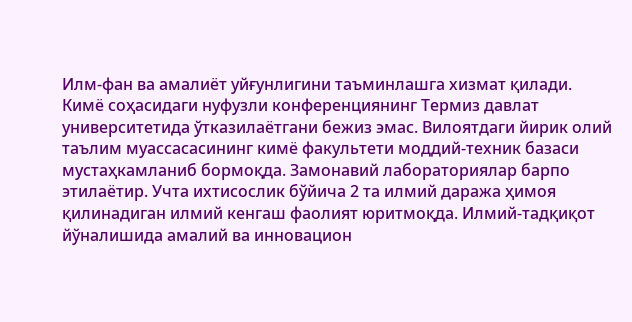Илм-фан ва амалиёт уйғунлигини таъминлашга хизмат қилади.
Кимё соҳасидаги нуфузли конференциянинг Термиз давлат университетида ўтказилаётгани бежиз эмас. Вилоятдаги йирик олий таълим муассасасининг кимё факультети моддий-техник базаси мустаҳкамланиб бормоқда. Замонавий лабораториялар барпо этилаётир. Учта ихтисослик бўйича 2 та илмий даража ҳимоя қилинадиган илмий кенгаш фаолият юритмоқда. Илмий-тадқиқот йўналишида амалий ва инновацион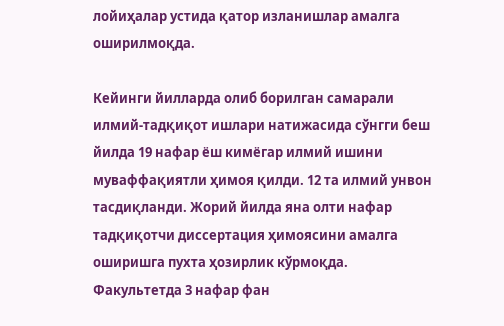лойиҳалар устида қатор изланишлар амалга оширилмоқда.

Кейинги йилларда олиб борилган самарали илмий-тадқиқот ишлари натижасида сўнгги беш йилда 19 нафар ёш кимёгар илмий ишини муваффақиятли ҳимоя қилди. 12 та илмий унвон тасдиқланди. Жорий йилда яна олти нафар тадқиқотчи диссертация ҳимоясини амалга оширишга пухта ҳозирлик кўрмоқда. Факультетда 3 нафар фан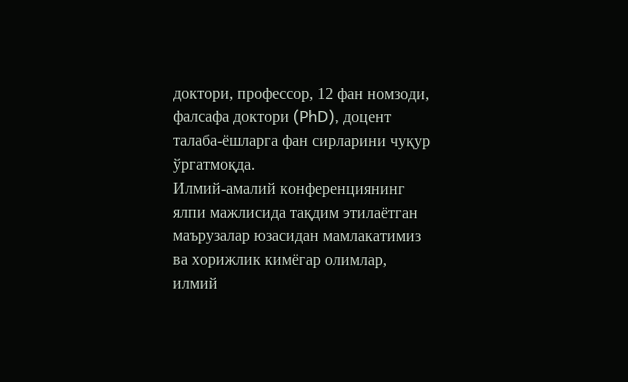доктори, профессор, 12 фан номзоди, фалсафа доктори (PhD), доцент талаба-ёшларга фан сирларини чуқур ўргатмоқда.
Илмий-амалий конференциянинг ялпи мажлисида тақдим этилаётган маърузалар юзасидан мамлакатимиз ва хорижлик кимёгар олимлар, илмий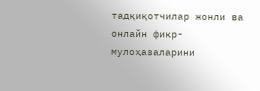тадқиқотчилар жонли ва онлайн фикр-мулоҳазаларини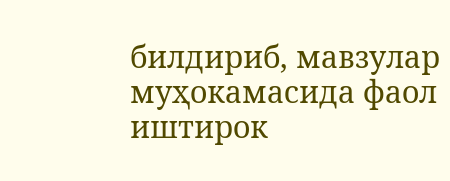билдириб, мавзулар муҳокамасида фаол иштирок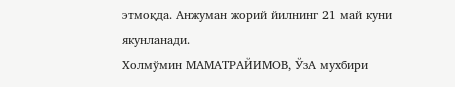этмоқда. Анжуман жорий йилнинг 21 май куни якунланади.
Холмўмин МАМАТРАЙИМОВ, ЎзА мухбири